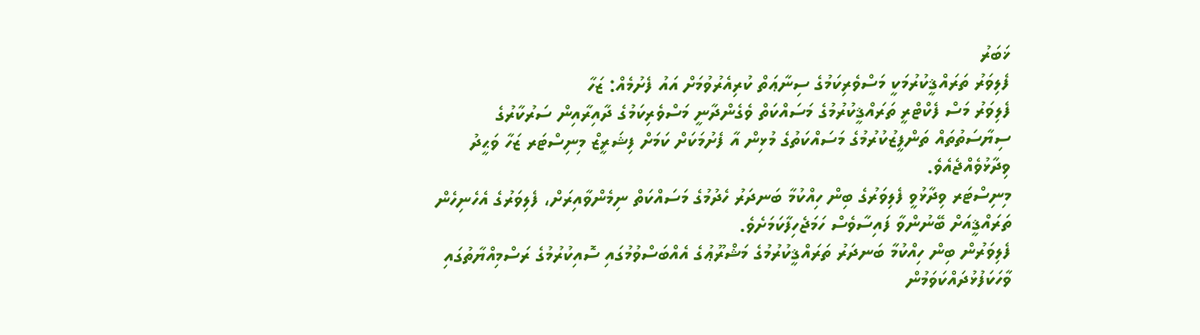ޚަބަރު
ފެލިވަރު ތަރައްޤީކުރުމަކީ މަސްވެރިކަމުގެ ސިނާޢަތް ކުރިއެރުވުމަށް އައު ފެށުމެއް: ޒަހާ
ފެލިވަރު މަސް ފެކްޓްރީ ތަރައްޤީކުރުމުގެ މަސައްކަތް ވެގެންދާނީ މަސްވެރިކަމުގެ ދާއިރާއިން ސަރުކާރުގެ ސިޔާސަތުތައް ތަންފީޒުކުރުމުގެ މަސައްކަތުގެ މުޅިން އާ ފެށުމަކަށް ކަމަށް ފިޝަރީޒް މިނިސްޓަރ ޒަހާ ވަޙީދު ވިދާޅުވެއްޖެއެވެ.
މިނިސްޓަރ ވިދާޅުވީ ފެލިވަރުގެ ބިން ހިއްކުމާ ބަނދަރު ހެދުމުގެ މަސައްކަތް ނިމެންވާއިރަށް، ފެލިވަރުގެ އެހެނިހެން ތަރައްޤީއަށް ބޭނުންވާ ފައިސާވެސް ހަމަޖެހިފާކަމަށެވެ.
ފެލިވަރުން ބިން ހިއްކުމާ ބަނދަރު ތަރައްޤީކުރުމުގެ މަޝްރޫޢުގެ އެއްބަސްވުމުގައި ސޮއިކުރުމުގެ ރަސްމިއްޔާތުގައި ވާހަކަފުޅުދައްކަވަމުން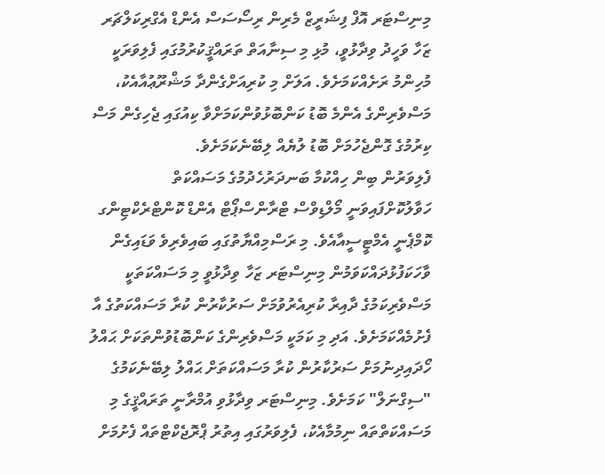މިނިސްޓަރ އޮފް ފިޝަރީޒް މެރިން ރިސޯސަސް އެންޑް އެގްރިކަލްޗަރ ޒަހާ ވަހީދު ވިދާޅުވީ، މުޅި މި ސިނާއަތް ތަރައްޤީކުރުމުގައި ފެލިވަރަކީ މުހިންމު ރަށެއްކަމަށެވެ. އަލަށް މި ކުރިއަށްގެންދާ މަޝްރޫޢުއާއެކު، މަސްވެރިންގެ އެންމެ ބޮޑު ކަންބޮޅުވުންކަމަށްވާ ކިއުގައި ޖެހިގެން މަސް ކިރުމުގެ ގޮންޖެހުމަށް ބޮޑު ލުޔެއް ލިބޭނެކަމަށެވެ.
ފެލިވަރުން ބިން ހިއްކުމާ ބަނދަރުހެދުމުގެ މަސައްކަތް ހަވާލުކޮށްފައިވަނީ މޯލްޑިވްސް ޓްރާންސްޕޯޓް އެންޑް ކޮންޓްރެކްޓިންގ ކޮމްޕެނީ އެމްޓީސީއާއެވެ. މި ރަސްމިއްޔާތުގައި ބައިވެރިވެ ވަޑައިގެން ވާހަކަފުޅުދައްކަވަމުން މިނިސްޓަރ ޒަހާ ވިދާޅުވީ މި މަސައްކަތަކީ މަސްވެރިކަމުގެ ދާއިރާ ކުރިއެރުވުމަށް ސަރުކާރުން ކުރާ މަސައްކަތުގެ އާ ފެށުމެއްކަމަށެވެ. އަދި މި ކަމަކީ މަސްވެރިންގެ ކަންބޮޑުވުންތަކަށް ޙައްލު ހޯދައިދިނުމަށް ސަރުކާރުން ކުރާ މަސައްކަތަށް ޙައްލު ލިބޭނެކަމުގެ "ސިގްނަލް" ކަމަށެވެ. މިނިސްޓަރ ވިދާޅުވި އުމްރާނީ ތަރައްޤީގެ މި މަސައްކަތްތައް ނިމުމާއެކު، ފެލިވަރުގައި އިތުރު ޕްރޮޖެކްޓްތައް ފެށުމަށް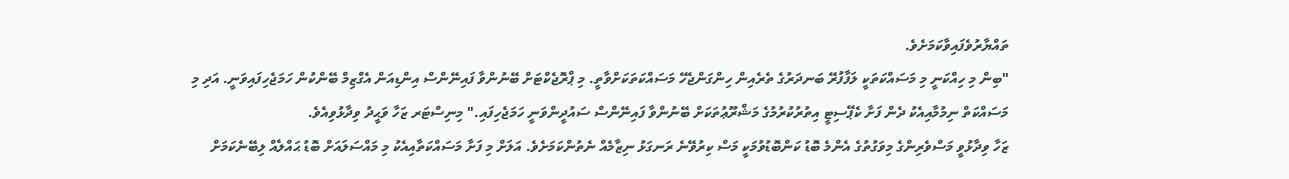ތައްޔާރުވެފައިވާކަމަށެވެ.
"ބިން މި ހިއްކަނީ މި މަސައްކަތަކީ ލަފާފުރޭ ބަނދަރުގެ ތެރެއިން ހިންގަންޖެހޭ މަސައްކަތަކަށްވާތީ. މި ޕްރޮޖެކްޓަށް ބޭނުންވާ ފައިނޭންސް އިންޑިއަން އެގްޒިމް ބޭންކުން ހަމަޖެހިފައިވަނީ. އަދި މި މަސައްކަތް ނިމުމާއިއެކު ދެން ފަށާ ކެޕޭސިޓީ އިތުރުކުރުމުގެ މަޝްރޫޢުތަކަށް ބޭނުންވާ ފައިނޭންސް ސައުދީންވަނީ ހަމަޖެހިފައި." މިނިސްޓަރ ޒަހާ ވަޙީދު ވިދާޅުވިއެވެ.
ޒަހާ ވިދާޅުވީ މަސްވެރިންގެ މިވަގުތުގެ އެންމެ ބޮޑު ކަންބޮޑުވުމަކީ މަސް ކިރުވޭނެ ރަނގަޅު ނިޒާމެއް ނެތުންކަމަށެވެ. އަލަށް މި ފަށާ މަސައްކަތާއިއެކު މި މައްސަލައަށް ބޮޑު ޙައްލެއް ލިބޭނެކަމަށް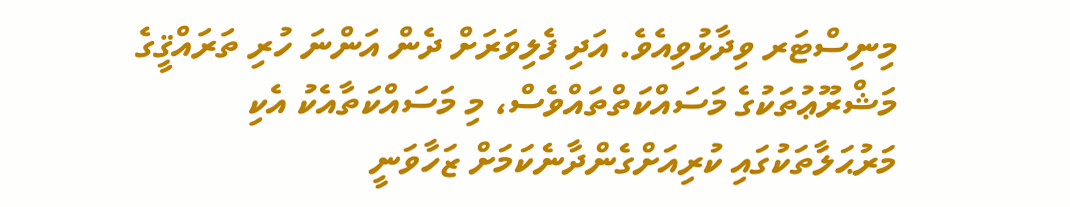މިނިސްޓަރ ވިދާޅުވިއެވެ. އަދި ފެލިވަރަށް ދެން އަންނަ ހުރި ތަރައްޤީގެ މަޝްރޫޢުތަކުގެ މަސައްކަތްތައްވެސް، މި މަސައްކަތާއެކު އެކި މަރުޙަލާތަކުގައި ކުރިއަށްގެންދާނެކަމަށް ޒަހާވަނީ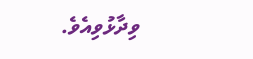ވިދާޅުވިއެވެ.